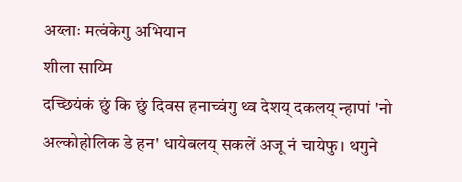अय्लाः मत्वंकेगु अभियान
शीला साय्मि
दच्छियंकं छुं कि छुं दिवस हनाच्वंगु थ्व देशय् दकलय् न्हापां 'नो अल्कोहोलिक डे हन' धायेबलय् सकलें अजू नं चायेफु। थगुने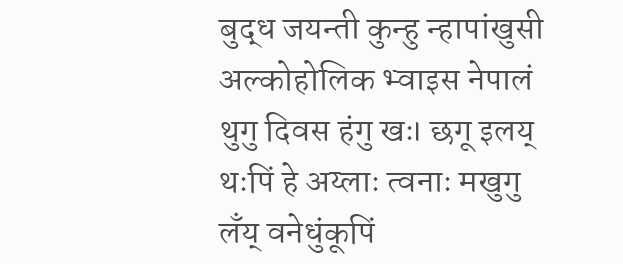बुद्ध जयन्ती कुन्हु न्हापांखुसी अल्कोहोलिक भ्वाइस नेपालं थुगु दिवस हंगु खः। छगू इलय् थःपिं हे अय्लाः त्वनाः मखुगु लँय् वनेधुंकूपिं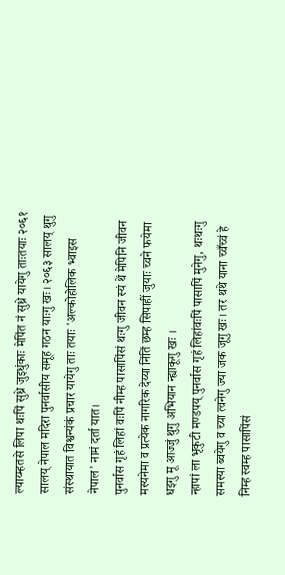ल्याय्म्हतसे लिपा थःपिं सुध्रे जुइधुंकाः मेपिंत नं सुध्रे यायेगु ताःतयाः २०६१ सालय् नेपाल मदिरा पुनर्वासीय समूह गठन याःगु खः। २०६३ सालय् थुगु संस्थायात विश्वन्यंकं प्रचार यायेगु ताः तयाः 'अल्कोहोलिक भ्वाइस नेपाल' नामं दर्ता यात।
पुनर्वास गृहं लिहां वःपिं नीम्ह पासापिंसं थःगु जीवन स्यं थें मेपिनि जीवन मस्यनेमा व प्रत्येक नागरिक देय्या निंतिं छम्ह सिपाहीं जुयाः च्वने फयेमा धइगु मू आज्जुं थुगु अभियान न्ह्याकूगु खः ।
न्हापां ला भृकुटी मण्डपय् पुनर्वास गृहं लिहांवःपिं पासापिं मुनेगु, थःथःगु समस्या ब्वयेगु व च्या त्वनेगु ज्या जक जूगु खः। तर थथे याना च्वँच्वं हे निम्ह स्वम्ह पासापिंसं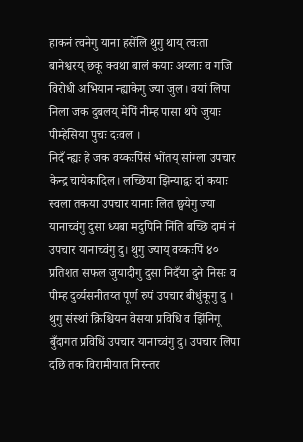हाकनं त्वनेगु याना हसेंलि थुगु थाय् त्वःता बानेश्वरय् छकू क्वथा बालं कयाः अय्लाः व गजि विरोधी अभियान न्ह्याकेगु ज्या जुल। वयां लिपा निला जक दुबलय् मेपिं नीम्ह पासा थपे जुयाः पीम्हेसिया पुचः दःवल ।
निदँ न्ह्यः हे जक वय्कःपिंसं भोंतय् सांग्ला उपचार केन्द्र चायेकादिल। लच्छिया झिन्याद्वः दां कयाः स्वला तकया उपचार यानाः लित छ्वयेगु ज्या यानाच्वंगु दुसा ध्यबा मदुपिनि निंति बच्छि दामं नं उपचार यानाच्वंगु दु। थुगु ज्याय् वय्कःपिं ४० प्रतिशत सफल जुयादीगु दुसा निदँया दुने निसः व पीम्ह दुर्व्यसनीतय्त पूर्ण रुपं उपचार बीधुंकूगु दु ।
थुगु संस्थां क्रिश्चियन वेसया प्रविधि व झिंनिगू बुँदागत प्रविधिं उपचार यानाच्वंगु दु। उपचार लिपा दछि तक विरामीयात निरन्तर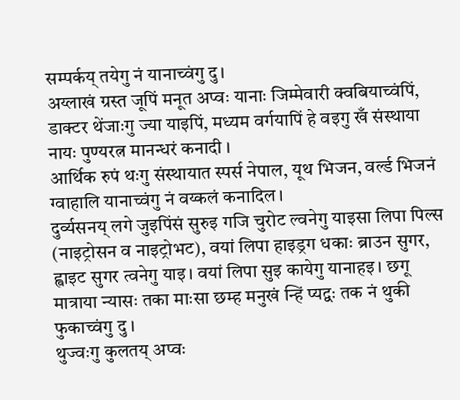सम्पर्कय् तयेगु नं यानाच्वंगु दु।
अय्लाखं ग्रस्त जूपिं मनूत अप्वः यानाः जिम्मेवारी क्वबियाच्वंपिं, डाक्टर थेंजाःगु ज्या याइपिं, मध्यम वर्गयापिं हे वइगु खँ संस्थाया नायः पुण्यरत्न मानन्धरं कनादी ।
आर्थिक रुपं थःगु संस्थायात स्पर्स नेपाल, यूथ भिजन, वर्ल्ड भिजनं ग्वाहालि यानाच्वंगु नं वय्कलं कनादिल।
दुर्व्यसनय् लगे जुइपिंसं सुरुइ गजि चुरोट ल्वनेगु याइसा लिपा पिल्स (नाइट्रोसन व नाइट्रोभट), वयां लिपा हाइड्रग धकाः ब्राउन सुगर, ह्वाइट सुगर त्वनेगु याइ। वयां लिपा सुइ कायेगु यानाहइ। छगू मात्राया न्यासः तका माःसा छम्ह मनुखं न्हिं प्यद्वः तक नं थुकी फुकाच्वंगु दु ।
थुज्वःगु कुलतय् अप्वः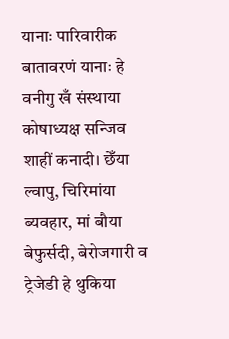यानाः पारिवारीक बातावरणं यानाः हे वनीगु खँ संस्थाया कोषाध्यक्ष सन्जिव शाहीं कनादी। छेँया ल्वापु, चिरिमांया ब्यवहार, मां बौया बेफुर्सदी, बेरोजगारी व ट्रेजेडी हे थुकिया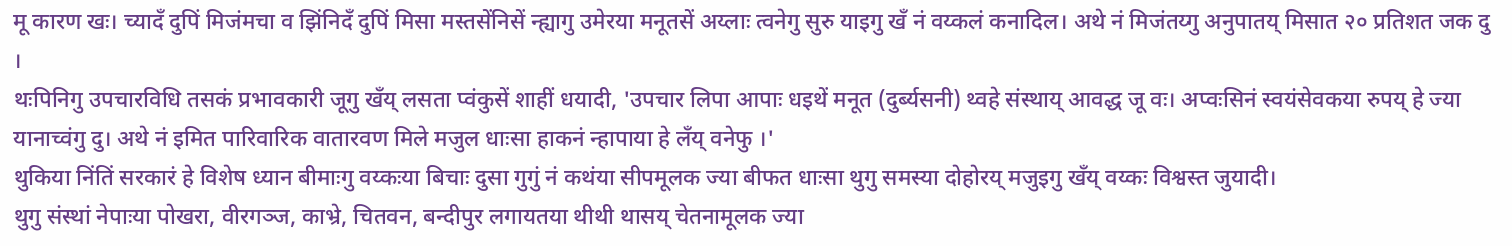मू कारण खः। च्यादँ दुपिं मिजंमचा व झिंनिदँ दुपिं मिसा मस्तसेंनिसें न्ह्यागु उमेरया मनूतसें अय्लाः त्वनेगु सुरु याइगु खँ नं वय्कलं कनादिल। अथे नं मिजंतय्गु अनुपातय् मिसात २० प्रतिशत जक दु ।
थःपिनिगु उपचारविधि तसकं प्रभावकारी जूगु खँय् लसता प्वंकुसें शाहीं धयादी, 'उपचार लिपा आपाः धइथें मनूत (दुर्ब्यसनी) थ्वहे संस्थाय् आवद्ध जू वः। अप्वःसिनं स्वयंसेवकया रुपय् हे ज्या यानाच्वंगु दु। अथे नं इमित पारिवारिक वातारवण मिले मजुल धाःसा हाकनं न्हापाया हे लँय् वनेफु ।'
थुकिया निंतिं सरकारं हे विशेष ध्यान बीमाःगु वय्कःया बिचाः दुसा गुगुं नं कथंया सीपमूलक ज्या बीफत धाःसा थुगु समस्या दोहोरय् मजुइगु खँय् वय्कः विश्वस्त जुयादी।
थुगु संस्थां नेपाःया पोखरा, वीरगञ्ज, काभ्रे, चितवन, बन्दीपुर लगायतया थीथी थासय् चेतनामूलक ज्या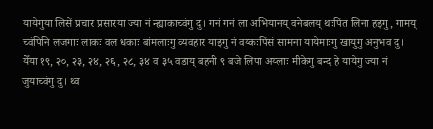यायेगुया लिसें प्रचार प्रसारया ज्या नं न्ह्याकाच्वंगु दु। गनं गनं ला अभियानय् वनेबलय् थःपिंत लिना हइगु, गामय् च्वंपिनि लजगाः लाकः वल धकाः बांमलाःगु व्यवहार याइगु नं वय्कःपिंसं सामना यायेमाःगु खायुगु अनुभव दु।
येँया १९, २०, २३, २४, २६, २८, ३४ व ३५ वडाय् बहनी ९ बजे लिपा अय्लाः मीकेगु बन्द हे यायेगु ज्या नं जुयाच्वंगु दु। थ्व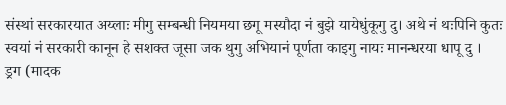संस्थां सरकारयात अय्लाः मीगु सम्बन्धी नियमया छगू मस्यौदा नं बुझे यायेधुंकूगु दु। अथे नं थःपिनि कुतः स्वयां नं सरकारी कानून हे सशक्त जूसा जक थुगु अभियानं पूर्णता काइगु नायः मानन्धरया धापू दु ।
ड्रग (मादक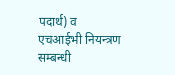पदार्थ) व एचआईभी नियन्त्रण सम्बन्धी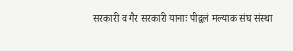सरकारी व गैर सरकारी यानाः पीद्वलं मल्याक संघ संस्था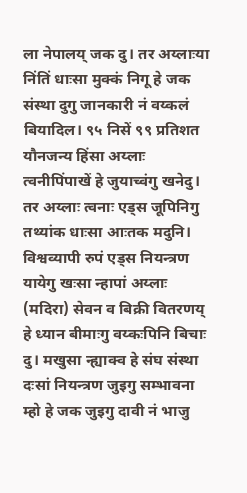ला नेपालय् जक दु। तर अय्लाःया निंतिं धाःसा मुक्कं निगू हे जक संस्था दुगु जानकारी नं वय्कलं बियादिल। ९५ निसें ९९ प्रतिशत यौनजन्य हिंसा अय्लाः त्वनीपिंपाखें हे जुयाच्वंगु खनेदु। तर अय्लाः त्वनाः एड्स जूपिनिगु तथ्यांक धाःसा आःतक मदुनि। विश्वव्यापी रुपं एड्स नियन्त्रण यायेगु खःसा न्हापां अय्लाः (मदिरा) सेवन व बिक्री वितरणय् हे ध्यान बीमाःगु वय्कःपिनि बिचाः दु। मखुसा न्ह्याक्व हे संघ संस्था दःसां नियन्त्रण जुइगु सम्भावना म्हो हे जक जुइगु दावी नं भाजु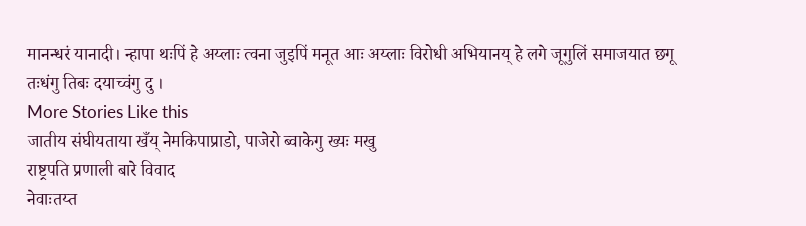मानन्धरं यानादी। न्हापा थःपिं हे अय्लाः त्वना जुइपिं मनूत आः अय्लाः विरोधी अभियानय् हे लगे जूगुलिं समाजयात छगू तःधंगु तिबः दयाच्वंगु दु ।
More Stories Like this
जातीय संघीयताया खँय् नेमकिपाप्राडो, पाजेरो ब्वाकेगु ख्यः मखु
राष्ट्रपति प्रणाली बारे विवाद
नेवाःतय्त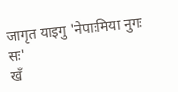जागृत याइगु 'नेपाःमिया नुगः सः'
खँ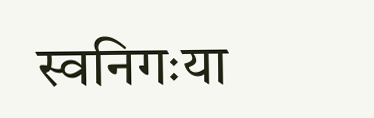स्वनिगःया